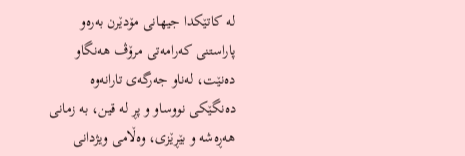لە کاتێکدا جیهانی مۆدێرن بەرەو پاراستنی کەرامەتی مرۆڤ هەنگاو دەنێت، لەناو جەرگەی تارانەوە دەنگێکی نووساو و پڕ لە قین، بە زمانی هەڕەشە و بێڕێزی، وەڵامی ویژدانی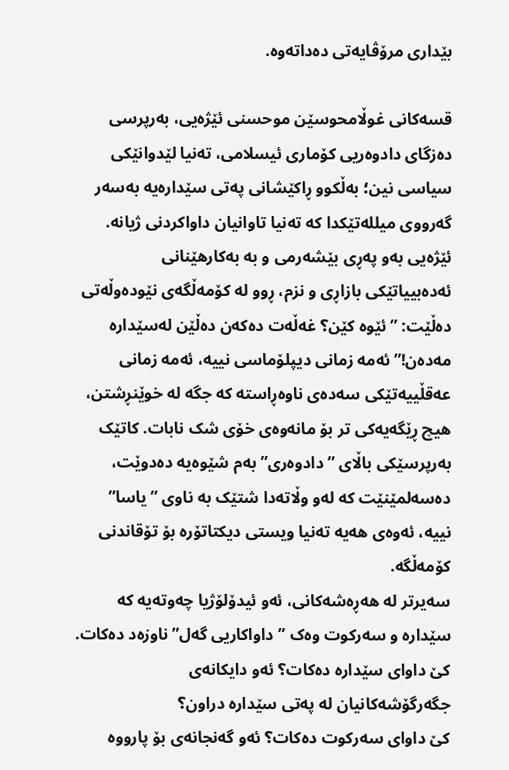بێداری مرۆڤایەتی دەداتەوە.

قسەکانی غوڵامحوسێن موحسنی ئێژەیی، بەرپرسی دەزگای دادوەریی کۆماری ئیسلامی، تەنیا لێدوانێکی سیاسی نین؛ بەڵکوو ڕاکێشانی پەتی سێدارەیە بەسەر گەرووی میللەتێکدا کە تەنیا تاوانیان داواکردنی ژیانە.
ئێژەیی بەو پەڕی بێشەرمی و بە بەکارهێنانی ئەدەبییاتێکی بازاڕی و نزم، ڕوو لە کۆمەڵگەی نێودەوڵەتی دەڵێت: ”ئێوە کێن؟ غەڵەت دەکەن دەڵێن لەسێدارە مەدەن!” ئەمە زمانی دیپلۆماسی نییە، ئەمە زمانی عەقڵییەتێکی سەدەی ناوەڕاستە کە جگە لە خوێنڕشتن، هیچ ڕێگەیەکی تر بۆ مانەوەی خۆی شک نابات. کاتێک بەرپرسێکی باڵای ”دادوەری” بەم شێوەیە دەدوێت، دەسەلمێنێت کە لەو وڵاتەدا شتێک بە ناوی ”یاسا” نییە، ئەوەی هەیە تەنیا ویستی دیکتاتۆرە بۆ تۆقاندنی کۆمەڵگە.
سەیرتر لە هەڕەشەکانی، ئەو ئیدۆلۆژیا چەوتەیە کە سێدارە و سەرکوت وەک ”داواکاریی گەل” ناوزەد دەکات.
کێ داوای سێدارە دەکات؟ ئەو دایکانەی جگەرگۆشەکانیان لە پەتی سێدارە دراون؟
کێ داوای سەرکوت دەکات؟ ئەو گەنجانەی بۆ پارووە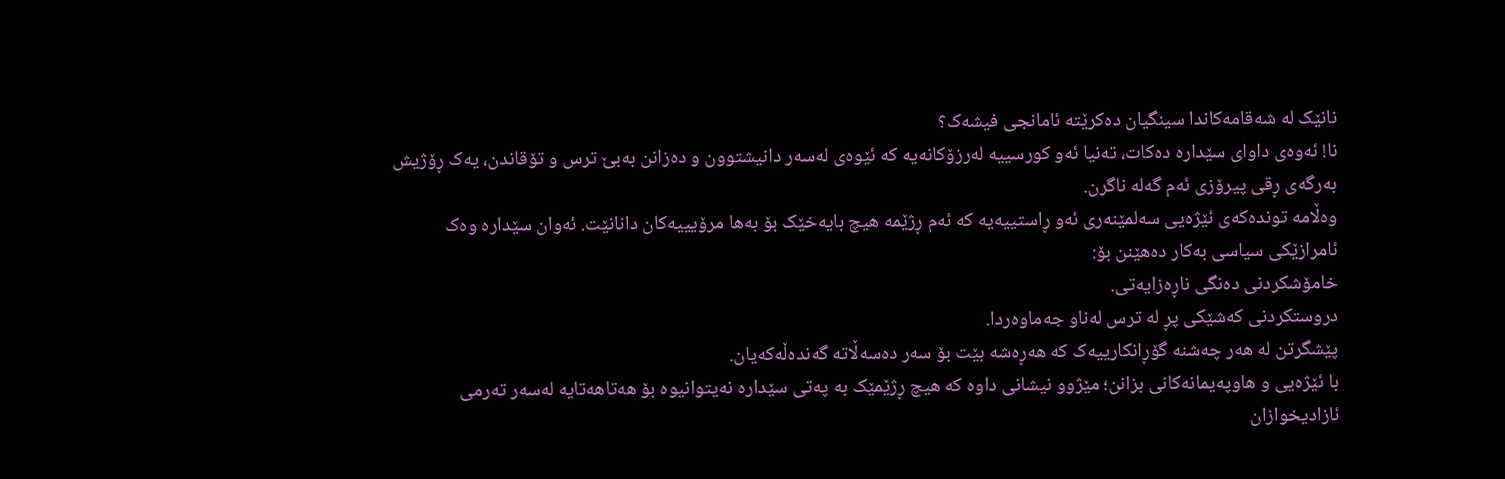نانێک لە شەقامەکاندا سینگیان دەکرێتە ئامانجی فیشەک؟
نا! ئەوەی داوای سێدارە دەکات، تەنیا ئەو کورسییە لەرزۆکانەیە کە ئێوەی لەسەر دانیشتوون و دەزانن بەبێ ترس و تۆقاندن، یەک ڕۆژیش بەرگەی ڕقی پیرۆزی ئەم گەلە ناگرن.
وەڵامە توندەکەی ئێژەیی سەلمێنەری ئەو ڕاستییەیە کە ئەم ڕژێمە هیچ بایەخێک بۆ بەها مرۆیییەکان دانانێت. ئەوان سێدارە وەک ئامرازێکی سیاسی بەکار دەهێنن بۆ:
خامۆشکردنی دەنگی ناڕەزایەتی.
دروستکردنی کەشێکی پڕ لە ترس لەناو جەماوەردا.
پێشگرتن لە هەر چەشنە گۆڕانکارییەک کە هەڕەشە بێت بۆ سەر دەسەڵاتە گەندەڵەکەیان.
با ئێژەیی و هاوپەیمانەکانی بزانن؛ مێژوو نیشانی داوە کە هیچ ڕژێمێک بە پەتی سێدارە نەیتوانیوە بۆ هەتاهەتایە لەسەر تەرمی ئازادیخوازان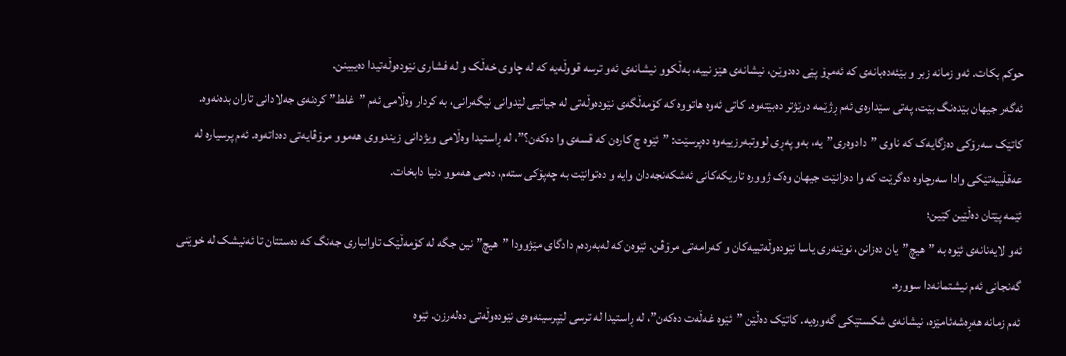حوکم بکات. ئەو زمانە زبر و بێئەدەبانەی کە ئەمڕۆ پێی دەدوێن، نیشانەی هێز نییە، بەڵکوو نیشانەی ئەو ترسە قووڵەیە کە لە چاوی خەڵک و لە فشاری نێودەوڵەتیدا دەیبینن.
ئەگەر جیهان بێدەنگ بێت، پەتی سێدارەی ئەم ڕژێمە درێژتر دەبێتەوە. کاتی ئەوە هاتووە کە کۆمەڵگەی نێودەوڵەتی لە جیاتیی لێدوانی نیگەرانی، بە کردار وەڵامی ئەم ”غلط” کردنەی جەلادانی تاران بدەنەوە.
کاتێک سەرۆکی دەزگایەک کە ناوی ”دادوەری”یە، بەو پەڕی لووتبەرزییەوە دەپرسێت: ”ئێوە چ کارەن کە قسەی وا دەکەن؟”، لە ڕاستیدا وەڵامی ویژدانی زیندووی هەموو مرۆڤایەتی دەداتەوە. ئەم پرسیارە لە عەقڵییەتێکی وادا سەرچاوە دەگرێت کە وا دەزانێت جیهان وەک ژوورە تاریکەکانی ئەشکەنجەدان وایە و دەتوانێت بە چەپۆکی ستەم، دەمی هەموو دنیا دابخات.
ئێمە پێتان دەڵێین کێین؛
ئەو لایەنانەی ئێوە بە ”هیچ”یان دەزانن، نوێنەری یاسا نێودەوڵەتییەکان و کەرامەتی مرۆڤن. ئێوەن کە لەبەردەم دادگای مێژوودا ”هیچ” نین جگە لە کۆمەڵێک تاوانباری جەنگ کە دەستتان تا ئەنیشک لە خوێنی گەنجانی ئەم نیشتمانەدا سوورە.
ئەم زمانە هەڕەشەئامێزە، نیشانەی شکستێکی گەورەیە. کاتێک دەڵێن ”ئێوە غەڵەت دەکەن”، لە ڕاستیدا لە ترسی لێپرسینەوەی نێودەوڵەتی دەلەرزن. ئێوە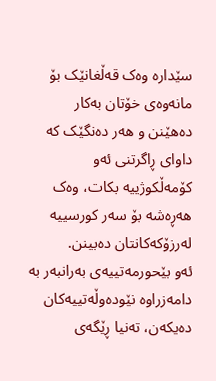سێدارە وەک قەڵغانێک بۆ مانەوەی خۆتان بەکار دەهێنن و هەر دەنگێک کە داوای ڕاگرتنی ئەو کۆمەڵکوژییە بکات، وەک هەڕەشە بۆ سەر کورسییە لەرزۆکەکانتان دەبینن.
ئەو بێحورمەتییەی بەرانبەر بە دامەزراوە نێودەوڵەتییەکان دەیکەن، تەنیا ڕێگەی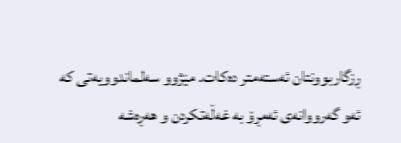ڕزگاربوونتان ئەستەمتر دەکات. مێژوو سەلماندوویەتی کە ئەو گەرووانەی ئەمڕۆ بە غەڵەتکردن و هەڕەشە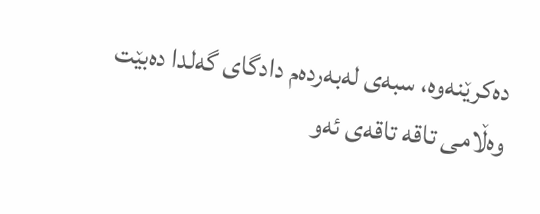دەکرێنەوە، سبەی لەبەردەم دادگای گەلدا دەبێت وەڵامی تاقە تاقەی ئەو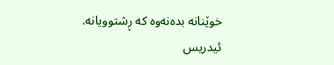خوێنانە بدەنەوە کە ڕشتوویانە.
ئیدریس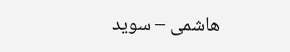هاشمی – سوید